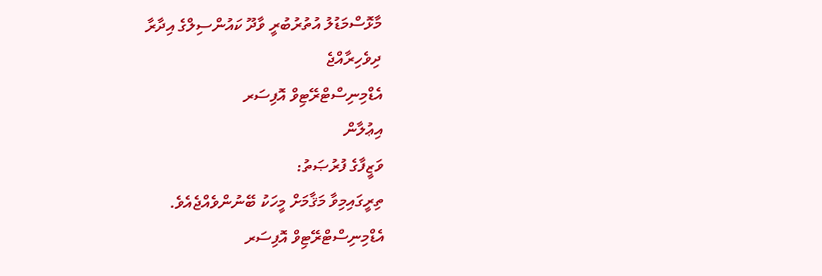މާޅޮސްމަޑުލު އުތުރުބުރީ ވާދޫ ކައުންސިލްގެ އިދާރާ
ދިވެހިރާއްޖެ
އެޑްމިނިސްޓްރޭޓިވް އޮފިސަރ
އިޢުލާން
ވަޒީފާގެ ފުރުޞަތު:
ތިރީގައިމިވާ މަޤާމަށް މީހަކު ބޭނުންވެއްޖެއެވެ.
އެޑްމިނިސްޓްރޭޓިވް އޮފިސަރ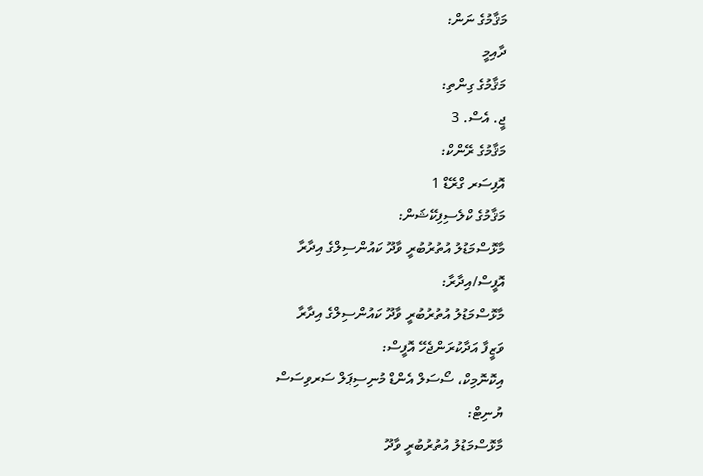މަޤާމުގެ ނަން:
ދާއިމީ
މަޤާމުގެ ގިންތި:
ޖީ. އެސް. 3
މަޤާމުގެ ރޭންކް:
އޮފިސަރ ގްރޭޑް 1
މަޤާމުގެ ކްލެސިފިކޭޝަން:
މާޅޮސްމަޑުލު އުތުރުބުރީ ވާދޫ ކައުންސިލްގެ އިދާރާ
އޮފީސް/އިދާރާ:
މާޅޮސްމަޑުލު އުތުރުބުރީ ވާދޫ ކައުންސިލްގެ އިދާރާ
ވަޒީފާ އަދާކުރަންޖެހޭ އޮފީސް:
އިކޮނޮމިކް، ސޯސަލް އެންޑް މުނިސިޕަލް ސަރވިސަސް
ޔުނިޓް:
މާޅޮސްމަޑުލު އުތުރުބުރީ ވާދޫ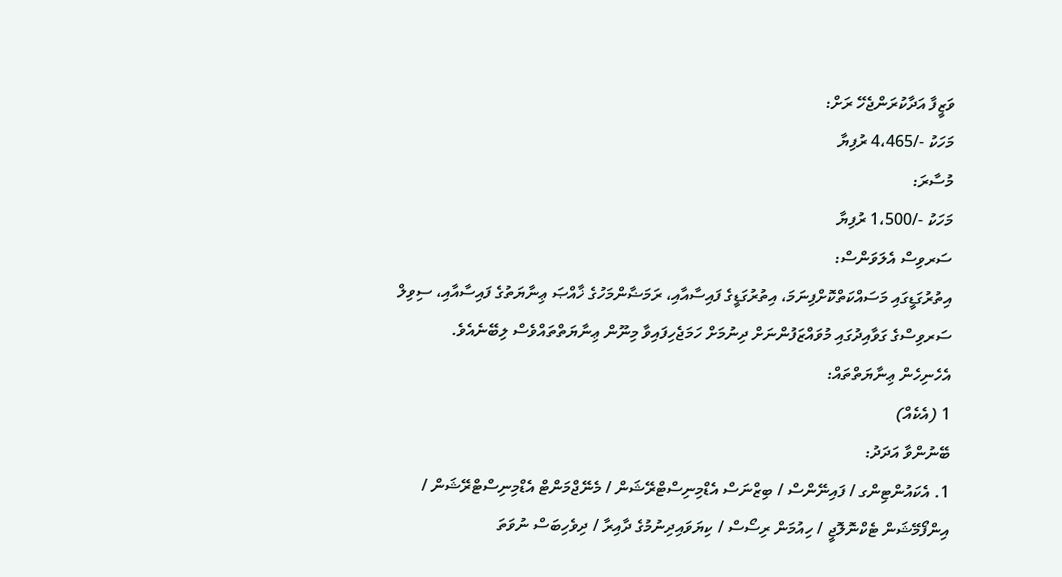ވަޒީފާ އަދާކުރަންޖެހޭ ރަށް:
މަހަކު -/4،465 ރުފިޔާ
މުސާރަ:
މަހަކު -/1،500 ރުފިޔާ
ސަރވިސް އެލަވަންސް:
އިތުރުގަޑީގައި މަސައްކަތްކޮށްފިނަމަ، އިތުރުގަޑީގެ ފައިސާއާއި، ރަމަޟާންމަހުގެ ޚާއްޞަ ޢިނާޔަތުގެ ފައިސާއާއި، ސިވިލް ސަރވިސްގެ ގަވާއިދުގައި މުވައްޒަފުންނަށް ދިނުމަށް ހަމަޖެހިފައިވާ މިނޫން ޢިނާޔަތްތައްވެސް ލިބޭނެއެވެ.
އެހެނިހެން ޢިނާޔަތްތައް:
1 (އެކެއް)
ބޭނުންވާ އަދަދު:
1. އެކައުންޓިންގ / ފައިނޭންސް / ބިޒްނަސް އެޑްމިނިސްޓްރޭޝަން / މެނޭޖްމަންޓް އެޑްމިނިސްޓްރޭޝަން / އިންފޯމޭޝަން ޓެކްނޮލޮޖީ / ހިއުމަން ރިސޯސް / ކިޔަވައިދިނުމުގެ ދާއިރާ / ދިވެހިބަސް ނުވަތަ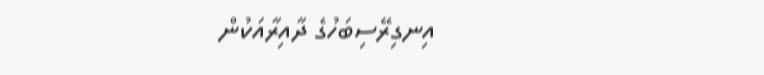އިނގިރޭސިބަހުގެ ދާއިރާއަކުން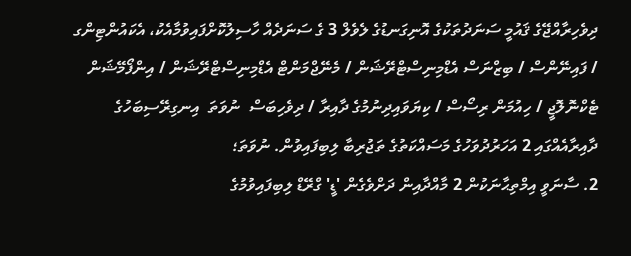ދިވެހިރާއްޖޭގެ ޤައުމީ ސަނަދުތަކުގެ އޮނިގަނޑުގެ ލެވެލް 3 ގެ ސަނަދެއް ހާސިލުކޮށްފައިވުމާއެކު، އެކައުންޓިންގ / ފައިނޭންސް / ބިޒްނަސް އެޑްމިނިސްޓްރޭޝަން / މެނޭޖްމަންޓް އެޑްމިނިސްޓްރޭޝަން / އިންފޯމޭޝަން ޓެކްނޮލޮޖީ / ހިއުމަން ރިސޯސް / ކިޔަވައިދިނުމުގެ ދާއިރާ / ދިވެހިބަސް  ނުވަތަ  އިނގިރޭސިބަހުގެ ދާއިރާއެއްގައި 2 އަހަރުދުވަހުގެ މަސައްކަތުގެ ތަޖުރިބާ ލިބިފައިވުން. ނުވަތަ؛
2. ސާނަވީ އިމްތިޙާނަކުން 2 މާއްދާއިން ދަށްވެގެން 'ޑީ' ގްރޭޑް ލިބިފައިވުމުގެ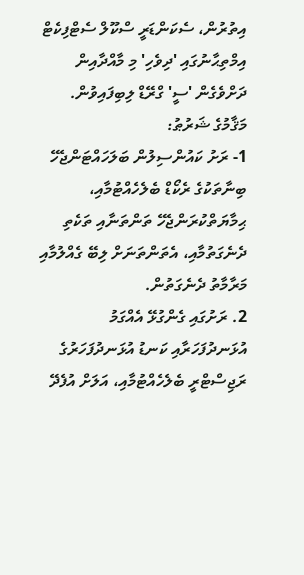އިތުރުން، ސެކަންޑަރީ ސްކޫލް ސެޓްފިކެޓް އިމްތިޙާނުގައި 'ދިވެހި' މި މާއްދާއިން ދަށްވެގެން 'ސީ' ގްރޭޑް ލިބިފައިވުން.
މަޤާމުގެ ޝަރުޠު:
1- ރަށު ކައުންސިލުން ބަލަހައްޓަންޖެހޭ ބިނާތަކުގެ ރެކޯޑް ބެލެހެއްޓުމާއި، ޙިމާޔަތްކުރަންޖެހޭ ތަންތަނާއި ތަކެތި ދެނެގަތުމާއި، އެތަންތަނަށް ލިބޭ ގެއްލުމާއި މަރާމާތު ދެނެގަތުން.
2. ރަށުގައި ގެންގުޅޭ އެއްގަމު އުޅަނދުފަހަރާއި ކަނޑު އުޅަނދުފަހަރުގެ ރަޖިސްޓްރީ ބެލެހެއްޓުމާއި، އަލަށް އުފެދޭ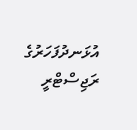އުޅަނދުފަހަރުގެ ރަޖިސްޓްރީ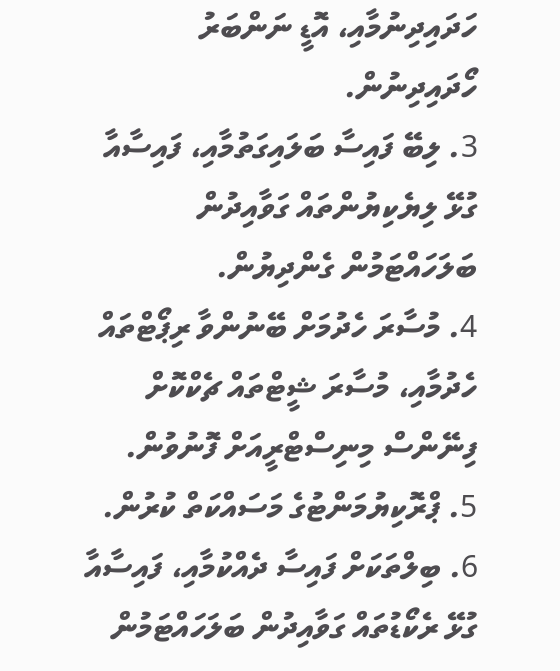ހަދައިދިނުމާއި، އޮޑީ ނަންބަރު ހޯދައިދިނުން.
3. ލިބޭ ފައިސާ ބަލައިގަތުމާއި، ފައިސާއާ ގުޅޭ ލިޔެކިޔުންތައް ގަވާއިދުން ބަލަހައްޓަމުން ގެންދިޔުން.
4. މުސާރަ ހެދުމަށް ބޭނުންވާ ރިޕޯޓްތައް ހެދުމާއި، މުސާރަ ޝީޓްތައް ޗެކްކޮށް ފިނޭންސް މިނިސްޓްރީއަށް ފޮނުވުން.
5. ޕްރޮކިޔުމަންޓުގެ މަސައްކަތް ކުރުން.
6. ބިލްތަކަށް ފައިސާ ދެއްކުމާއި، ފައިސާއާ ގުޅޭ ރެކޯޑުތައް ގަވާއިދުން ބަލަހައްޓަމުން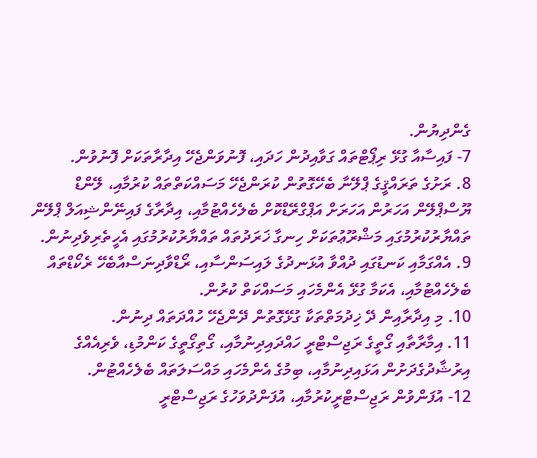ގެންދިޔުން.
7- ފައިސާއާ ގުޅޭ ރިޕޯޓްތައް ގަވާއިދުން ހަދައި، ފޮނުވަންޖެހޭ އިދާރާތަކަށް ފޮނުވުން.
8. ރަށުގެ ތަރައްޤީގެ ޕްލޭނާ ބެހޭގޮތުން ކުރަންޖެހޭ މަސައްކަތްތައް ކުރުމާއި، ލޭންޑް ޔޫސްޕްލޭން އަހަރުން އަހަރަށް އަޕްގްރޭޑްކޮށް ބެލެހެއްޓުމާއި، އިދާރާގެ ފައިނޭންޝިއަލް ޕްލޭން ތައްޔާރުކުރުމުގައި މަޝްރޫޢުތަކަށް ހިނގާ ޚަރަދުތައް ތައްޔާރުކުރުމުގައި އެހީތެރިވެދިނުން.
9. އެއްގަމާއި ކަނޑުގައި ދުއްވާ އުޅަނދުގެ ލައިސަންސާއި، ރޯޑްވާދިނަސްއާބެހޭ ރެކޯޑްތައް ބެލެހެއްޓުމާއި، އެކަމާ ގުޅޭ އެންމެހައި މަސައްކަތް ކުރުން.
10. މި އިދާރާއިން ދޭ ޚިދުމަތްތަކާ ގުޅޭގޮތުން ދޭންޖެހޭ ހުއްދަތައް ދިނުން.
11. އިމާރާތާއި ގޯތީގެ ރަޖިސްޓްރީ ހައްދައިދިނުމާއި، ގޯތިގޯތީގެ ކަންމުޑި، ވެރިއެއްގެ އިރުޝާދުގެދަށުން އަޅައިދިނުމާއި، ބިމުގެ އެންމެހައި މައްސަލަތައް ބެލެހެއްޓުން.
12- އުފަންވުން ރަޖިސްޓްރީކުރުމާއި، އުފަންދުވަހުގެ ރަޖިސްޓްރީ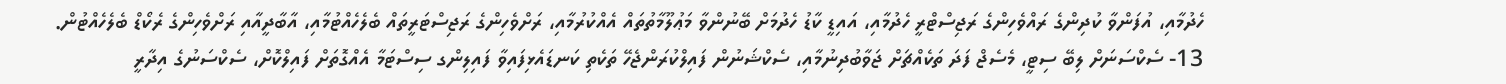ހެދުމާއި، އުފަންވާ ކުދިންގެ ރައްވެހިންގެ ރަޖިސްޓްރީ ހެދުމާއި، އައިޑީ ކާޑު ހެދުމަށް ބޭނުންވާ މަޢުލޫމާތުތައް އެއްކުރުމާއި، ރަށްވެހިންގެ ރަޖިސްޓަރީތައް ބެލެހެއްޓުމާއި، އާބާދީއާއި ރަށްވެހިންގެ ރެކޯޑް ބެލެހެއްޓުން.
13- ސެކްސަނަށް ލިބޭ ސިޓީ، މެސެޖް ފަދަ ތަކެއްޗަށް ޖަވާބުދިނުމާއި، ސެކްޝަނުން ފައިލްކުރަންޖެހޭ ތަކެތި ކަނޑައެޅިފައިވާ ފައިލިންގ ސިސްޓަމާ އެއްގޮތަށް ފައިލްކޮށް، ސެކްސަނުގެ އިދާރީ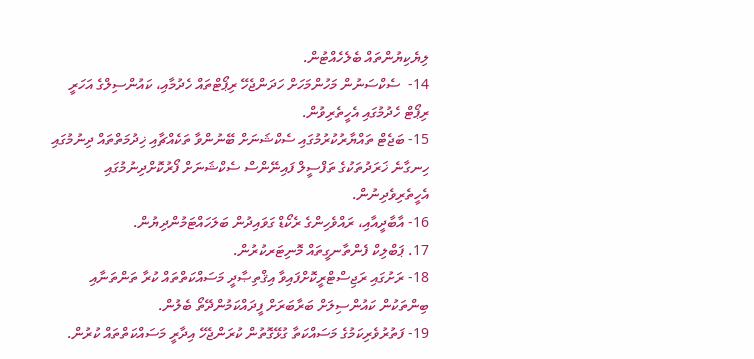ލިޔެކިޔުންތައް ބެލެހެއްޓުން.
14-  ސެކްސަނުން މަހުންމަހަށް ހަދަންޖެހޭ ރިޕޯޓްތައް ހެދުމާއި، ކައުންސިލްގެ އަހަރީ ރިޕޯޓް ހެދުމުގައި އެހީތެރިވުން.
15- ބަޖެޓް ތައްޔާރުކުރުމުގައި ސެކްޝަނަށް ބޭނުންވާ ތަކެއްޗާއި ޚިދުމަތްތައް ދިނުމުގައި ހިނގާނެ ޚަރަދުތަކުގެ ތަފްސީލް ފައިނޭންސް ސެކްޝަނަށް ފޯރުކޮށްދިނުމުގައި އެހީތެރިވެދިނުން.
16- އާބާދީއާއި، ރައްވެހިންގެ ރެކޯޑް ގަވައިދުން ބަލަހައްޓަމުންދިޔުން.
17. ޕަބްލިކް ފެންތާނގީތައް މޮނިޓަރކުރުން.
18- ރަށުގައި ރަޖިސްޓްރީކޮށްފައިވާ އިޤްތިޞާދީ މަސައްކަތްތައް ކުރާ ތަންތަނާއި ބިންތަކުން ކައުންސިލަށް ބަރާބަރަށް ފީދައްކަމުންދޭތޯ ބެލުން.
19- ފަތުރުވެރިކަމުގެ މަސައްކަތާ ގުޅޭގޮތުން ކުރަންޖެހޭ އިދާރީ މަސައްކަތްތައް ކުރުން.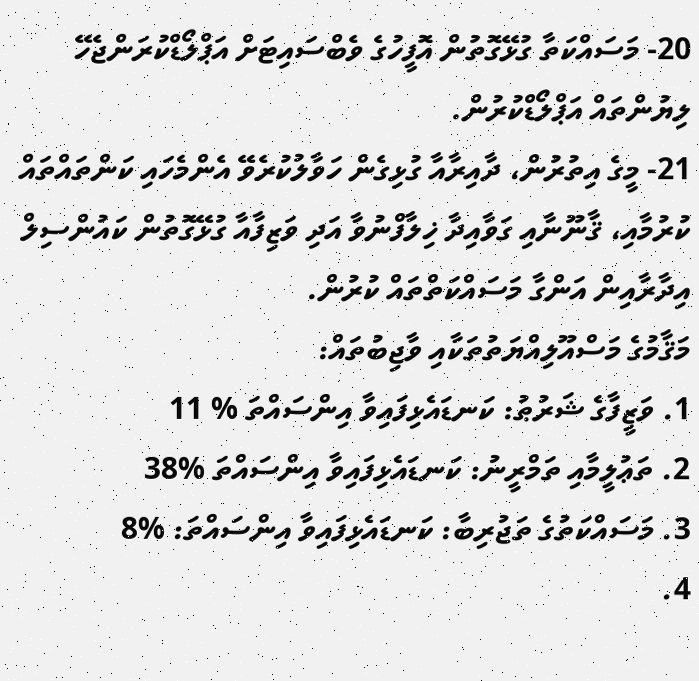20- މަސައްކަތާ ގުޅޭގޮތުން އޮފީހުގެ ވެބްސައިޓަށް އަޕްލޯޑްކުރަންޖެހޭ ލިޔުންތައް އަޕްލޯޑްކުރުން.
21- މީގެ އިތުރުން، ދާއިރާއާ ގުޅިގެން ހަވާލުކުރެވޭ އެންމެހައި ކަންތައްތައް ކުރުމާއި، ޤާނޫނާއި ގަވާއިދާ ޚިލާފްނުވާ އަދި ވަޒިފާއާ ގުޅޭގޮތުން ކައުންސިލް އިދާރާއިން އަންގާ މަސައްކަތްތައް ކުރުން.
މަޤާމުގެ މަސްއޫލިއްޔަތުތަކާއި ވާޖިބުތައް:
1. ވަޒީފާގެ ޝަރުޠު: ކަނޑައެޅިފައިވާ އިންސައްތަ % 11
2. ތަޢުލީމާއި ތަމްރީނު: ކަނޑައެޅިފައިވާ އިންސައްތަ %38
3. މަސައްކަތުގެ ތަޖުރިބާ: ކަނޑައެޅިފައިވާ އިންސައްތަ: %8
4.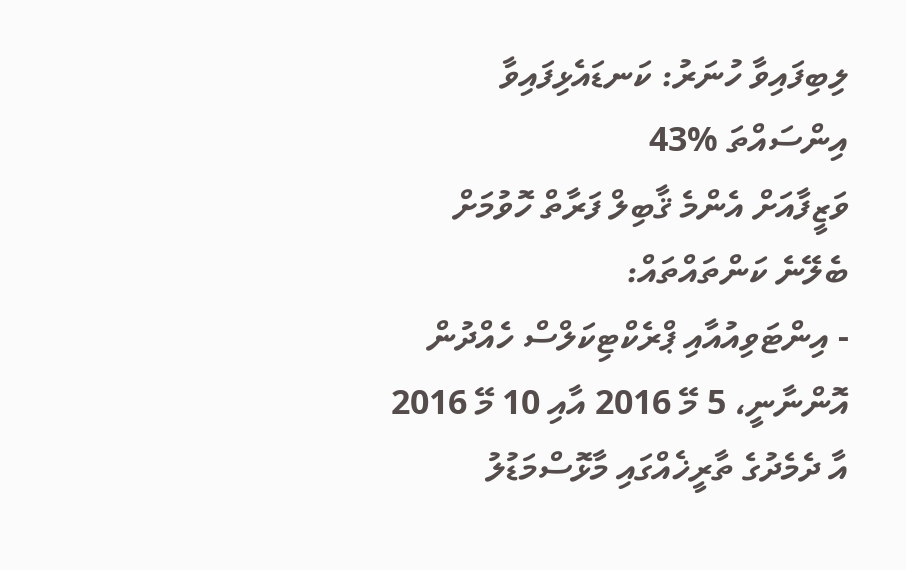ލިބިފައިވާ ހުނަރު: ކަނޑައެޅިފައިވާ އިންސައްތަ %43
ވަޒީފާއަށް އެންމެ ޤާބިލް ފަރާތް ހޮވުމަށް ބެލޭނެ ކަންތައްތައް:
- އިންޓަވިއުއާއި ޕްރެކްޓިކަލްސް ހެއްދުން އޮންނާނީ، 5 މޭ 2016 އާއި 10 މޭ 2016 އާ ދެމެދުގެ ތާރީޚެއްގައި މާޅޮސްމަޑުލު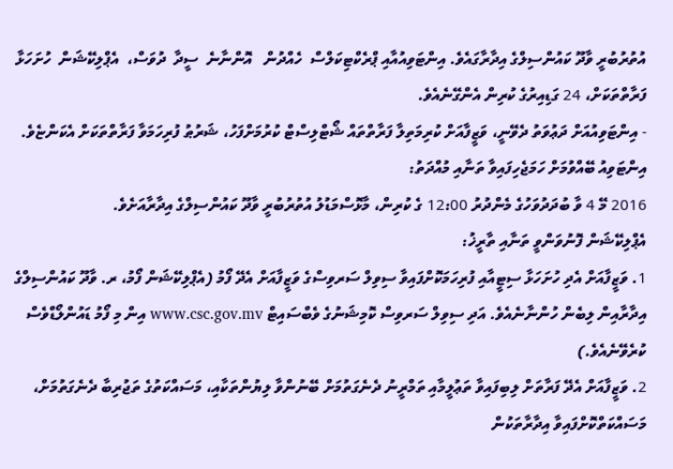އުތުރުބުރީ ވާދޫ ކައުންސިލްގެ އިދާރާގައެވެ. އިންޓަވިއުއާއި ޕްރެކްޓިކަލްސް  ހެއްދުން   އޮންނާނެ  ސީދާ  ދުވަސް،  އެޕްލިކޭޝަން  ހުށަހަޅާ ފަރާތްތަކަށް، 24 ގަޑިއިރުގެ ކުރިން އެންގޭނެއެވެ.
- އިންޓަވިއުއަށް ދަޢުވަތު ދެވޭނީ، ވަޒީފާއަށް ކުރިމަތިލާ ފަރާތްތައް ޝޯޓްލިސްޓް ކުރުމަށްފަހު، ޝަރުޠު ފުރިހަމަވާ ފަރާތްތަކަށް އެކަންޏެވެ.
އިންޓަވިއު ބޭއްވުމަށް ހަމަޖެހިފައިވާ ތަނާއި މުއްދަތު:
2016 މޭ 4 ވާ ބުދަދުވަހުގެ މެންދުރު 12:00 ގެ ކުރިން، މާޅޮސްމަޑުލު އުތުރުބުރީ ވާދޫ ކައުންސިލްގެ އިދާރާއަށެވެ.
އެޕްލިކޭޝަން ފޮނުވަންވީ ތަނާއި ތާރީޚު:
1. ވަޒީފާއަށް އެދި ހުށަހަޅާ ސިޓީއާއި ފުރިހަމަކޮށްފައިވާ ސިވިލް ސަރވިސްގެ ވަޒީފާއަށް އެދޭ ފޯމު (އެޕްލިކޭޝަން ފޯމު، ރ. ވާދޫ ކައުންސިލްގެ އިދާރާއިން ލިބެން ހުންނާނެއެވެ. އަދި ސިވިލް ސަރވިސް ކޮމިޝަނުގެ ވެބްސައިޓް www.csc.gov.mv އިން މި ފޯމު ޑައުންލޯޑްވެސް ކުރެވޭނެއެވެ.)
2. ވަޒީފާއަށް އެދޭ ފަރާތަށް ލިބިފައިވާ ތަޢުލީމާއި ތަމްރީނު ދެނެގަތުމަށް ބޭނުންވާ ލިޔުންތަކާއި، މަސައްކަތުގެ ތަޖުރިބާ ދެނެގަތުމަށް، މަސައްކަތްކޮށްފައިވާ އިދާރާތަކުން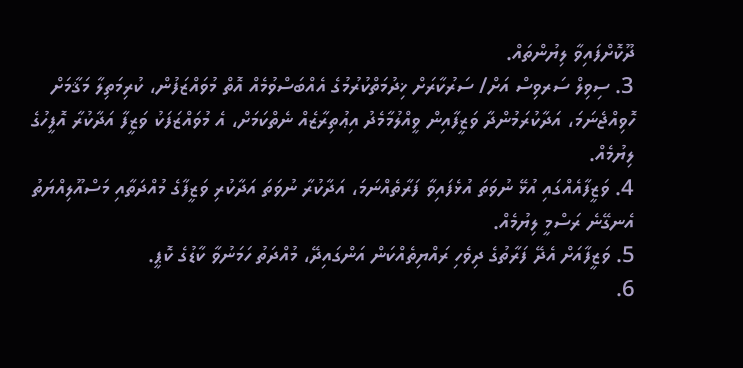ދޫކޮށްފައިވާ ލިޔުންތައް.
3. ސިވިލް ސަރވިސް އަށް/ ސަރުކާރަށް ޚިދުމަތްކުރުމުގެ އެއްބަސްވުމެއް އޮތް މުވައްޒަފުން، ކުރިމަތިލާ މަޤާމަށް ހޮވިއްޖެނަމަ، އަދާކުރަމުންދާ ވަޒީފާއިން ވީއްލުމާމެދު އިޢުތިރާޒެއް ނެތްކަމަށް، އެ މުވައްޒަފަކު ވަޒީފާ އަދާކުރާ އޮފީހުގެ ލިޔުމެއް.
4. ވަޒީފާއެއްގައި އުޅޭ ނުވަތަ އުޅެފައިވާ ފަރާތެއްނަމަ، އަދާކުރާ ނުވަތަ އަދާކުރި ވަޒީފާގެ މުއްދަތާއި މަސްއޫލިއްޔަތު އެނގޭނެ ރަސްމީ ލިޔުމެއް.
5. ވަޒީފާއަށް އެދޭ ފަރާތުގެ ދިވެހި ރައްޔިތެއްކަން އަންގައިދޭ، މުއްދަތު ހަމަނުވާ ކާޑުގެ ކޮޕީ.
6.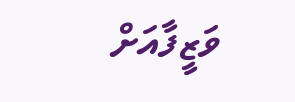ވަޒީފާއަށް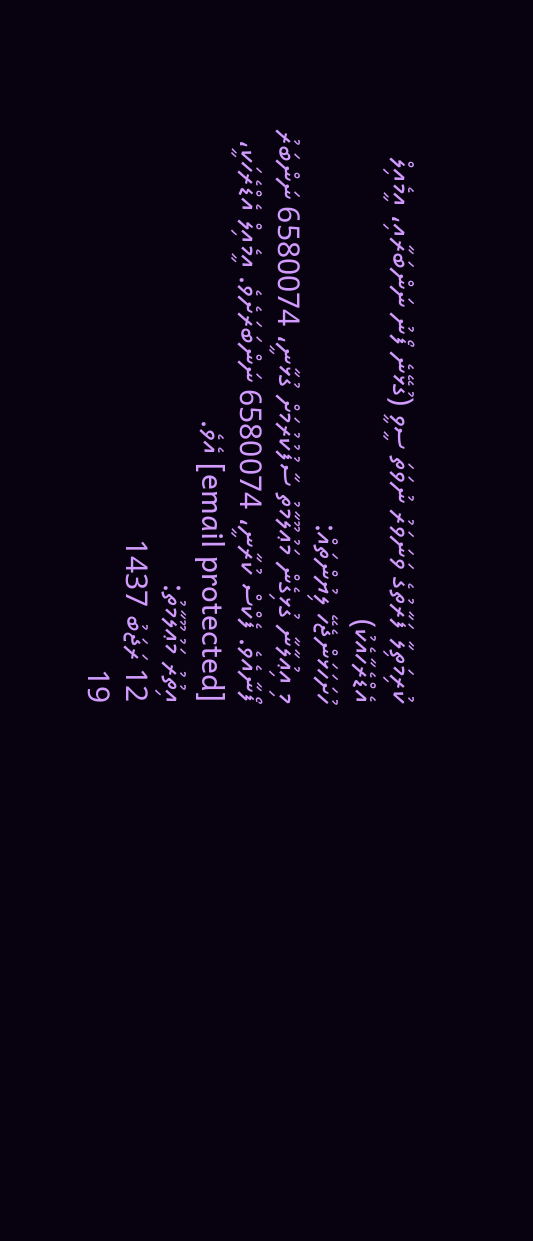ކުރިމަތިލާ ފަރާތުގެ ވަނަވަރު ނުވަތަ ސީވީ (ގުޅޭނެ ފޯނު ނަންބަރާއި، އީމެއިލް އެޑްރެހާއެކު)
ހުށަހަޅަންޖެހޭ ލިޔުންތައް:
މި އިޢުލާނާ ގުޅިގެން މަޢުލޫމާތު ސާފުކުރުމަށް ގުޅާނީ، 6580074 ނަންބަރު  ފޯނާއެވެ. ފެކްސް ކުރާނީ، 6580074 ނަންބަރަށެވެ. އީމެއިލް އެޑްރެހަކީ، [email protected] އެވެ.
އިތުރު މަޢުލޫމާތު:
12 ރަޖަބު 1437
19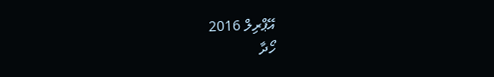އޭޕްރިލް 2016
ހޯދާ